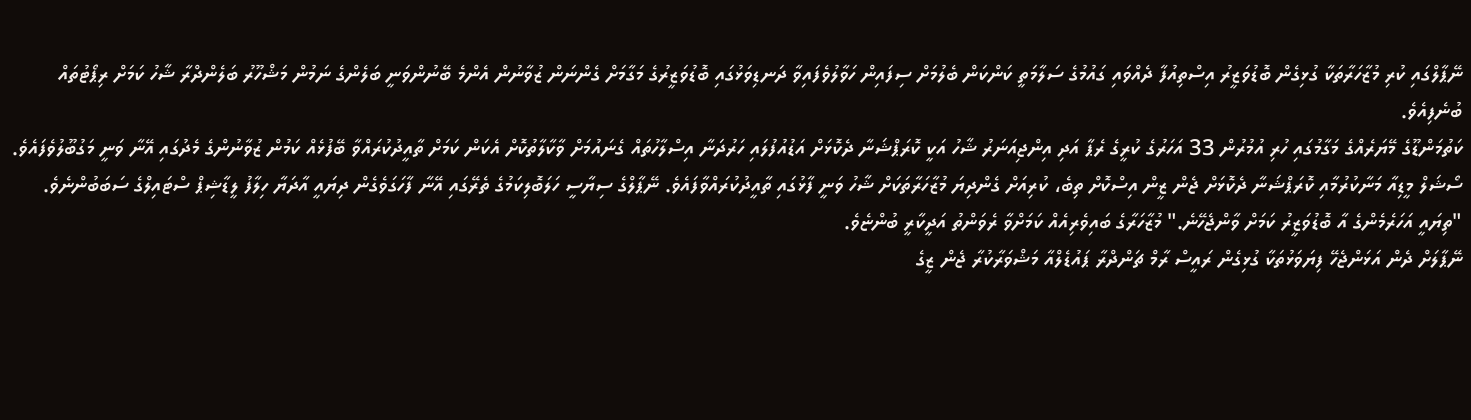ނޭޕާލްގައި ކުރި މުޒާހަރާތަކާ ގުޅިގެން ބޮޑުވަޒީރު އިސްތިއުފާ ދެއްވައި ގައުމުގެ ސަލާމަތީ ކަންކަން ބެލުމަށް ސިފައިން ހަވާލުވެފައިވާ ދަނޑިވަޅުގައި ބޮޑުވަޒީރުގެ މަގާމަށް ގެންނަން ޒުވާނުން އެންމެ ބޭނުންވަނީ ބަލެންގެ ނަމުން މަޝްހޫރު ބަލެންދްރާ ޝާހު ކަމަށް ރިޕޯޓުތައް ބުނެފިއެވެ.
ކަތުމަންޑޫގެ މޭޔަރެއްގެ މަގާމުގައި ހުރި އުމުރުން 33 އަހަރުގެ ކުރީގެ ރެޕާ އަދި އިންޖިއަނަރު ޝާހު އަކީ ކޮރަޕްޝަނާ ދެކޮޅަށް އަޑުއުފުލައި ހަރުދަނާ އިސްލާހުތައް ގެނައުމަށް ވާކާލާތުކޮށް އެކަން ކަމަށް ތާއީދުކުރައްވާ ބޭފުޅެއް ކަމުން ޒުވާނުންގެ މެދުގައި އޭނާ ވަނީ މަގުބޫލުވެފައެވެ.
ސޯޝަލް މީޑިއާ މަނާކުރުމާއި ކޮރަޕްޝަނާ ދެކޮޅަށް ޖެން ޒީން އިސްކޮށް ތިބެ، ކުރިއަށް ގެންދިޔަ މުޒާހަރާތަކަށް ޝާހު ވަނީ ފާޅުގައި ތާއީދުކުރައްވާފައެވެ. ނޭޕާލްގެ ސިޔާސީ ހަލަބޮލިކަމުގެ ތެރޭގައި އޭނާ ފާހަގަވެގެން ދިޔައީ އާދަޔާ ހިލާފު ލީޑާޝިޕް ސްޓައިލްގެ ސަބަބުންނެވެ.
"ތިޔައީ އަހަރެމެންގެ އާ ބޮޑުވަޒީރު ކަމަށް ވާންޖެހޭނެ." މުޒާހަރާގެ ބައިވެރިއެއް ކަމަށްވާ ރެވަންތު އަދީކާރީ ބުންޏެވެ.
ނޭޕާލަށް ދެން އަޅަންޖެހޭ ފިޔަވަޅުތަކާ ގުޅިގެން ރައީސް ރާމް ޗަންދްރާ ޕައުޑެލްއާ މަޝްވަރާކުރާ ޖެން ޒީގެ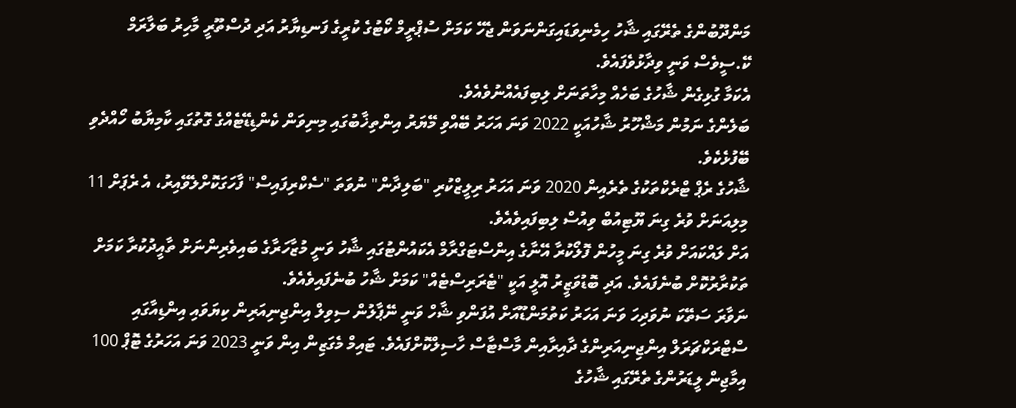މަންދޫބުންގެ ތެރޭގައި ޝާހު ހިމެނިވަޑައިގަންނަވަން ޖެހޭ ކަމަށް ސުޕްރީމް ކޯޓުގެ ކުރީގެ ފަނޑިޔާރު އަދި ދުސްތޫރީ މާހިރު ބަލާރަމް ކޭ.ސީވެސް ވަނީ ވިދާޅުވެފައެވެ.
އެކަމާ ގުޅިގެން ޝާހުގެ ބަހެއް މިހާތަނަށް ލިބިފައެއްނުވެއެވެ.
ބަލެންގެ ނަމުން މަޝްހޫރު ޝާހުއަކީ 2022 ވަނަ އަހަރު ބޭއްވި މޭޔަރު އިންތިޚާބުގައި މިނިވަން ކެންޑިޑޭޓެއްގެ ގޮތުގައި ކާމިޔާބު ހޯއްދެވި ބޭފުޅެކެވެ.
ޝާހުގެ ރެޕް ޓްރެކްތަކުގެ ތެރެއިން 2020 ވަނަ އަހަރު ރިލީޒްކުރި "ބަލިދާން" ނުވަތަ "ސެކްރިފައިސް" ފާހަގަކޮށްލެވޭއިރު، އެ ރެޕަށް 11 މިލިއަނަށް ވުރެ ގިނަ ޔޫޓިއުބް ވިއުސް ލިބިފައިވެއެވެ.
އަށް ލައްކައަށް ވުރެ ގިނަ މީހުން ފޮލޯކުރާ އޭނާގެ އިންސްޓަގްރާމް އެކައުންޓުގައި ޝާހު ވަނީ މުޒާހަރާގެ ބައިވެރިންނަށް ތާއީދުކުރާ ކަމަށް ތަކުރާރުކޮށް ބުނެފައެވެ. އަދި ބޮޑުވަޒީރު އޮލީ އަކީ "ޓެރަރިސްޓެއް" ކަމަށް ޝާހު ބުނެފައިވެއެވެ.
ނަވާރަ ސަތޭކަ ނުވަދިހަ ވަނަ އަހަރު ކަތުމަންޑޫއަށް އުފަންވި ޝާހް ވަނީ ނޭޕާލުން ސިވިލް އިންޖިނިއަރިން ކިޔަވައި އިންޑިއާގައި ސްޓްރަކްޗަރަލް އިންޖިނިއަރިންގެ ދާއިރާއިން މާސްޓާސް ހާސިލްކޮށްފައެވެ. ޓައިމް މެގަޒިން އިން ވަނީ 2023 ވަނަ އަހަރުގެ ޓޮޕް 100 އިމާޖިން ލީޑަރުންގެ ތެރޭގައި ޝާހުގެ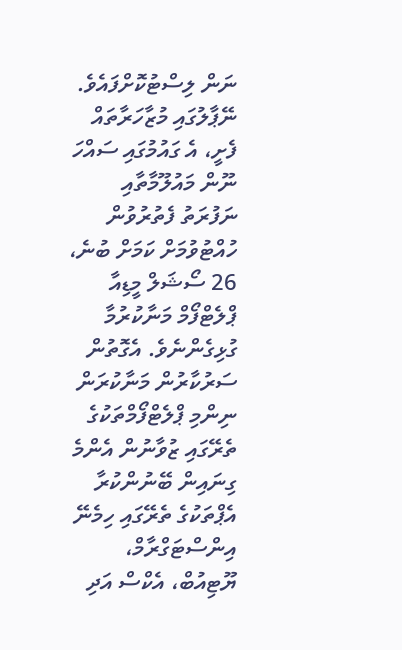ނަން ލިސްޓުކޮށްފައެވެ.
ނޭޕާލުގައި މުޒާހަރާތައް ފެށީ، އެ ގައުމުގައި ސައްހަ ނޫން މައުލޫމާތާއި ނަފުރަތު ފެތުރުވުން ހުއްޓުވުމަށް ކަމަށް ބުނެ، 26 ސޯޝަލް މީޑިއާ ޕްލެޓްފޯމް މަނާކުރުމާ ގުޅިގެންނެވެ. އެގޮތުން ސަރުކާރުން މަނާކުރަން ނިންމި ޕްލެޓްފޯމްތަކުގެ ތެރޭގައި ޒުވާނުން އެންމެ ގިނައިން ބޭނުންކުރާ އެޕްތަކުގެ ތެރޭގައި ހިމެނޭ އިންސްޓަގްރާމް، ޔޫޓިއުބް، އެކްސް އަދި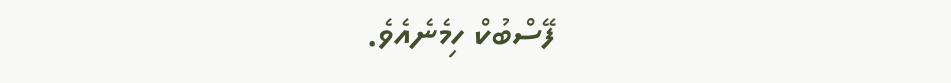ފޭސްބުކް ހިމެނެއެވެ.